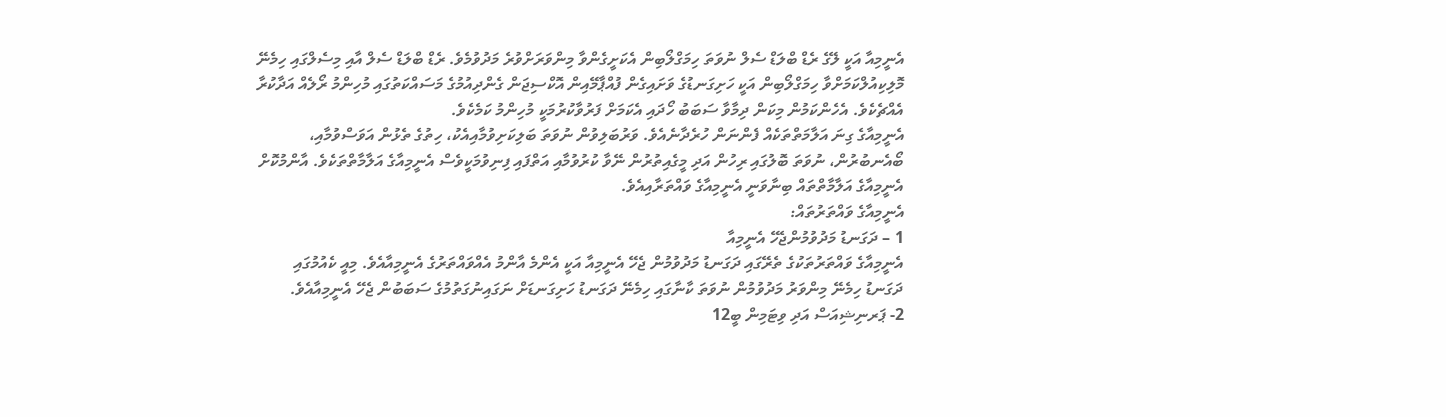އެނީމިއާ އަކީ ލޭގެ ރެޑް ބްލަޑް ސެލް ނުވަތަ ހިމަގްލޯބިން އެކަށީގެންވާ މިންވަރަށްވުރެ މަދުވުމެވެ. ރެޑް ބްލަޑް ސެލް އާއި މިސެލްގައި ހިމެނޭ މޮލިކިއުލްކަމަށްވާ ހިމަގްލޯބިން އަކީ ހަށިގަނޑުގެ ވަށައިގެން ފުއްޕާމޭއިން އޮކްސިޖަން ގެންދިއުމުގެ މަސައްކަތުގައި މުހިންމު ރޯލެއް އަދާކުރާ އެއްޗެކެވެ. އެހެންކަމުން މިކަން ދިމާވާ ސަބަބު ހޯދައި އެކަމަށް ފަރުވާކުރުމަކީ މުހިންމު ކަމެކެވެ.
އެނީމިއާގެ ގިނަ އަލާމަތްތަކެއް ފެންނަން ހުރެދާނެއެވެ. ވަރުބަލިވުން ނުވަތަ ބަލިކަށިވުމާއިއެކު، ހިތުގެ ތެޅުން އަވަސްވުމާއި، ބޯއެނބުރުން، ނުވަތަ ބޮލުގައި ރިހުން އަދި މީގެއިތުރުން ނޭވާ ކުރުވުމާއި އަތްފައި ފިނިވުމަކީވެސް އެނީމިއާގެ އަލާމާތްތަކެވެ. އާންމުކޮށް އެނީމިއާގެ އަލާމާތްތައް ބިނާވަނީ އެނީމިއާގެ ވައްތަރާއިއެވެ.
އެނީމިއާގެ ވައްތަރުތައް:
1 – ދަގަނޑު މަދުވުމުންޖެހޭ އެނީމިއާ
އެނީމިއާގެ ވައްތަރުތަކުގެ ތެރޭގައި ދަގަނޑު މަދުވުމުން ޖެހޭ އެނީމިއާ އަކީ އެންމެ އާންމު އެއްވައްތަރުގެ އެނީމިއާއެވެ. މިއީ ކެއުމުގައި ދަގަނޑު ހިމެނޭ މިންވަރު މަދުވުމުން ނުވަތަ ކާނާގައި ހިމެނޭ ދަގަނޑު ހަށިގަނޑަށް ނަގައިނުގަތުމުގެ ސަބަބުން ޖެހޭ އެނީމިއާއެވެ.
2- ޕަރނިޝިއަސް އަދި ވިޓަމިން ބީ12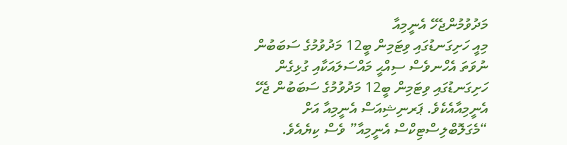މަދުވުމުންޖެހޭ އެނީމިއާ
މިއީ ހަށިގަނޑުގައި ވިޓަމިން ބީ12 މަދުވުމުގެ ސަބަބުން ނުވަތަ އެހްނވެސް ސިއްޙީ މައްސަލައަކާއި ގުޅިގެން ހަށިގަނޑުގައި ވިޓަމިން ބީ12 މަދުވުމުގެ ސަބަބުން ޖެހޭ އެނީމިއާއެކެވެ. ޕަރނިޝިއަސް އެނީމިއާ އަށް “މެގަލޮބްލިސްޓިކްސް އެނީމިއާ” ވެސް ކިޔެއެވެ.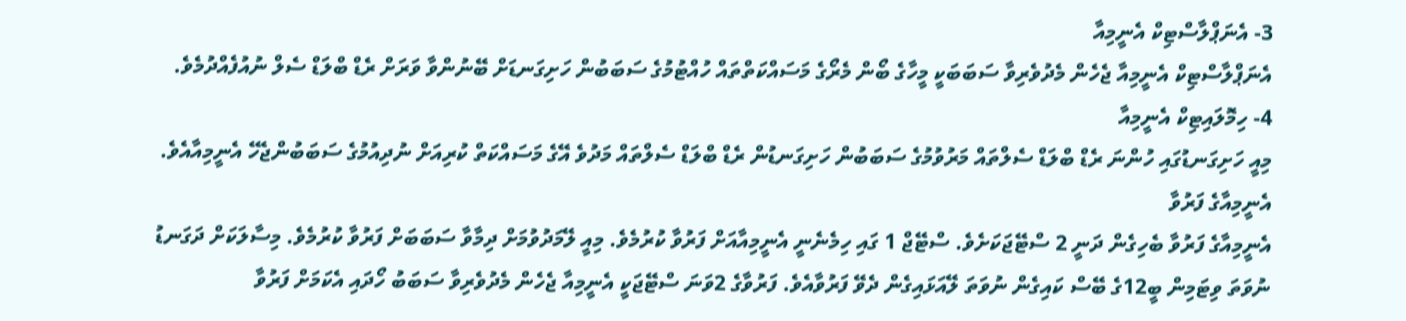3- އެނަޕްލާސްޓިކް އެނީމިއާ
އެނަޕްލާސްޓިކް އެނީމިއާ ޖެހެން މެދުވެރިވާ ސަބަބަކީ މީހާގެ ބޯން މެރޯގެ މަސައްކަތްތައް ހުއްޓުމުގެ ސަބަބުން ހަށިގަނޑަށް ބޭނުންވާ ވަރަށް ރެޑް ބްލަޑް ސެލް ނުއުފެއްދުމެވެ.
4- ހިމޮލައިޓިކް އެނީމިއާ
މިއީ ހަށިގަނޑުގައި ހުންނަ ރެޑް ބްލަޑް ސެލްތައް މަރުވުމުގެ ސަބަބުން ހަށިގަނޑުން ރެޑް ބްލަޑް ސެލްތައް މަދުވެ އޭގެ މަސައްކަތް ކުރިއަށް ނުދިއުމުގެ ސަބަބުންޖެހޭ އެނީމިއާއެވެ.
އެނީމިއާގެ ފަރުވާ
އެނީމިއާގެ ފަރުވާ ބެހިގެން ދަނީ 2 ސްޓޭޖަކަށެވެ. ސްޓޭޖް 1 ގައި ހިމެނެނީ އެނީމިއާއަށް ފަރުވާ ކުރުމެވެ. މިއީ ލޭމަދުވުމަށް ދިމާވާ ސަބަބަށް ފަރުވާ ކުރުމެވެ. މިސާލަކަށް ދަގަނޑު ނުވަތަ ވިޓަމިން ބީ12ގެ ބޭސް ކައިގެން ނުވަތަ ލޭއަޅައިގެން ދެވޭ ފަރުވާއެވެ. ފަރުވާގެ 2ވަނަ ސްޓޭޖަކީ އެނީމިއާ ޖެހެން މެދުވެރިވާ ސަބަބު ހޯދައި އެކަމަށް ފަރުވާ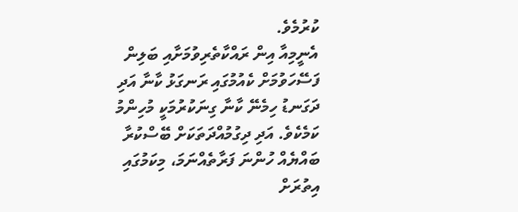ކުރުމެވެ.
އެނީމިއާ އިން ރައްކާތެރިވުމަށާއި ބަލިން ފަސޭހަވުމަށް ކެއުމުގައި ރަނގަޅު ކާނާ އަދި ދަގަނޑު ހިމެނޭ ކާނާ ގިނަކުރުމަކީ މުހިންމު ކަމެކެވެ. އަދި ދިގުމުއްދަތަކަށް ބޭސްކުރާ ބައްޔެއް ހުންނަ ފަރާތެއްނަމަ، މިކަމުގައި އިތުރަށް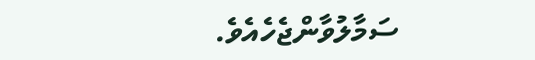ސަމާލުވާންޖެހެއެވެ.